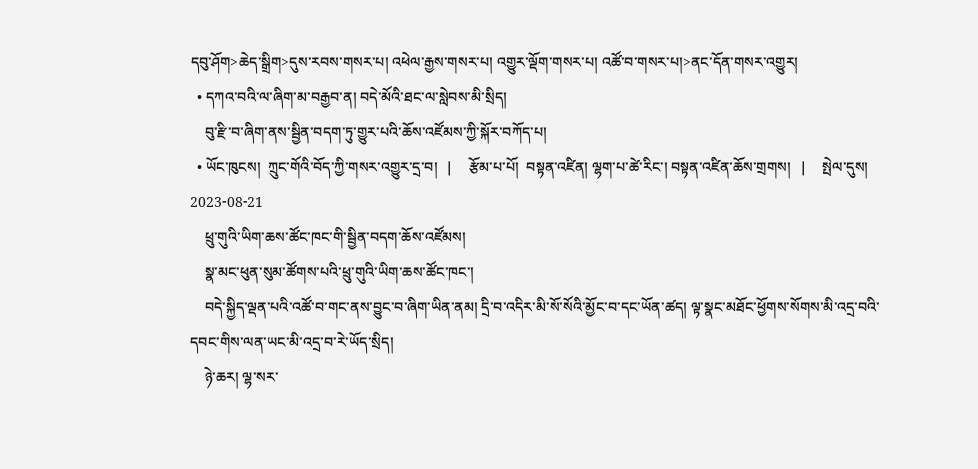དབུ་ཤོག>ཆེད་སྒྲིག>དུས་རབས་གསར་པ། འཕེལ་རྒྱས་གསར་པ། འགྱུར་ལྡོག་གསར་པ། འཚོ་བ་གསར་པ།>ནང་དོན་གསར་འགྱུར།
  • དཀའ་བའི་ལ་ཞིག་མ་བརྒྱབ་ན། བདེ་མོའི་ཐང་ལ་སླེབས་མི་སྲིད།
    བུ་རྫི་བ་ཞིག་ནས་སྦྱིན་བདག་ཏུ་གྱུར་པའི་ཆོས་འཛོམས་ཀྱི་སྐོར་བཀོད་པ།
  • ཡོང་ཁུངས།  ཀྲུང་གོའི་བོད་ཀྱི་གསར་འགྱུར་དྲ་བ།   |     རྩོམ་པ་པོ།  བསྟན་འཛིན། ལྷག་པ་ཚེ་རིང་། བསྟན་འཛིན་ཆོས་གྲགས།   |     སྤེལ་དུས།  2023-08-21
    ཕྲུ་གུའི་ཡིག་ཆས་ཚོང་ཁང་གི་སྦྱིན་བདག་ཆོས་འཛོམས།
    སྣ་མང་ཕུན་སུམ་ཚོགས་པའི་ཕྲུ་གུའི་ཡིག་ཆས་ཚོང་ཁང་།
    བདེ་སྐྱིད་ལྡན་པའི་འཚོ་བ་གང་ནས་བྱུང་བ་ཞིག་ཡིན་ནམ། དྲི་བ་འདིར་མི་སོ་སོའི་མྱོང་བ་དང་ཡོན་ཚད། ལྟ་སྣང་མཐོང་ཕྱོགས་སོགས་མི་འདྲ་བའི་དབང་གིས་ལན་ཡང་མི་འདྲ་བ་རེ་ཡོད་སྲིད།
    ཉེ་ཆར། ལྷ་སར་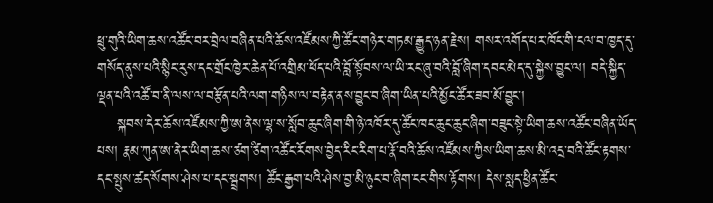ཕྲུ་གུའི་ཡིག་ཆས་འཚོང་བར་བྲེལ་བཞིན་པའི་ཆོས་འཛོམས་ཀྱི་ཚོང་གཉེར་གཏམ་རྒྱུད་ཉན་རྗེས། གསར་འགོད་པར་ཁོང་གི་ངལ་བ་ཁྱད་དུ་གསོད་ནུས་པའི་སྙིང་རུས་དང་གྲོང་ཁྱེར་ཆེན་པོ་འགྲིམ་ཕོད་པའི་བློ་སྟོབས་ལ་ཡི་རང་ཞུ་བའི་བློ་ཞིག་དབང་མེད་དུ་སྐྱེས་བྱུང་ལ། བདེ་སྐྱིད་ལྡན་པའི་འཚོ་བ་ནི་ལས་ལ་བརྩོན་པའི་ལག་གཉིས་ལ་བརྟེན་ནས་བྱུང་བ་ཞིག་ཡིན་པའི་མྱོང་ཚོར་ཟབ་མོ་བྱུང་།
    སྐབས་དེར་ཆོས་འཛོམས་ཀྱི་ཨ་ནེས་ལྷ་ས་སློབ་ཆུང་ཞིག་གི་ཉེ་འཁོར་དུ་ཚོང་ཁང་ཆུང་ཆུང་ཞིག་བཟུང་སྟེ་ཡིག་ཆས་འཚོང་བཞིན་ཡོད་པས། རྣམ་ཀུན་ཨ་ནེར་ཡིག་ཆས་ཙག་ཙིག་འཚོང་རོགས་བྱེད་རིང་རིག་པ་རྣོ་བའི་ཆོས་འཛོམས་ཀྱིས་ཡིག་ཆས་མི་འདྲ་བའི་ཚོང་རྟགས་དང་སྤུས་ཚད་སོགས་ཤེས་པ་དང་སྦྲགས། ཚོང་རྒྱག་པའི་ཤེས་བྱ་མི་ཉུང་བ་ཞིག་ངང་གིས་རྟོགས། དེས་སླད་ཕྱིན་ཚོང་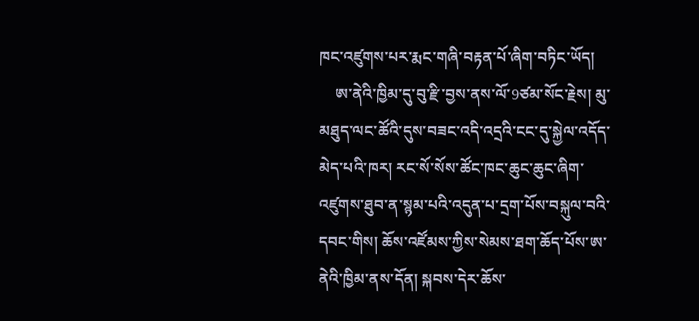ཁང་འཛུགས་པར་རྨང་གཞི་བརྟན་པོ་ཞིག་བཏིང་ཡོད།
    ཨ་ནེའི་ཁྱིམ་དུ་བུ་རྫི་བྱས་ནས་ལོ་9ཙམ་སོང་རྗེས། མུ་མཐུད་ལང་ཚོའི་དུས་བཟང་འདི་འདྲའི་ངང་དུ་སྐྱེལ་འདོད་མེད་པའི་ཁར། རང་སོ་སོས་ཚོང་ཁང་ཆུང་ཆུང་ཞིག་འཛུགས་ཐུབ་ན་སྙམ་པའི་འདུན་པ་དྲག་པོས་བསྐུལ་བའི་དབང་གིས། ཆོས་འཛོམས་ཀྱིས་སེམས་ཐག་ཆོད་པོས་ཨ་ནེའི་ཁྱིམ་ནས་དོན། སྐབས་དེར་ཆོས་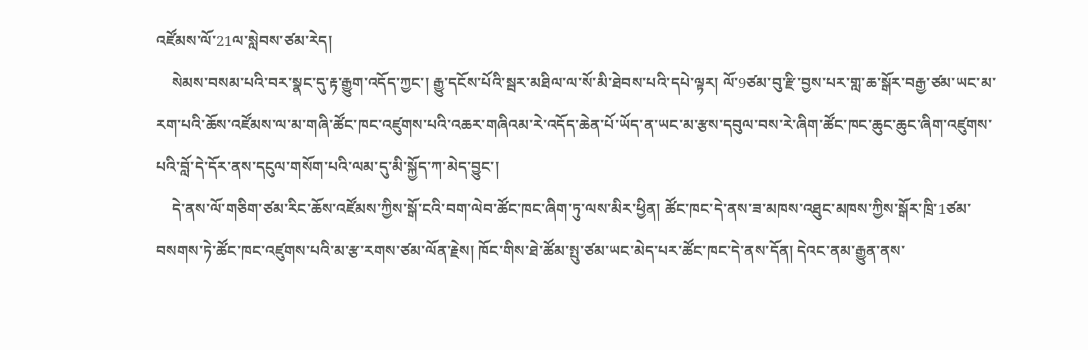འཛོམས་ལོ་21ལ་སླེབས་ཙམ་རེད།
    སེམས་བསམ་པའི་བར་སྣང་དུ་རྟ་རྒྱུག་འདོད་ཀྱང་། རྒྱུ་དངོས་པོའི་སྦར་མཐིལ་ལ་སོ་མི་ཐེབས་པའི་དཔེ་ལྟར། ལོ་9ཙམ་བུ་རྫི་བྱས་པར་གླ་ཆ་སྒོར་བརྒྱ་ཙམ་ཡང་མ་རག་པའི་ཆོས་འཛོམས་ལ་མ་གཞི་ཚོང་ཁང་འཛུགས་པའི་འཆར་གཞིའམ་རེ་འདོད་ཆེན་པོ་ཡོད་ན་ཡང་མ་རྩས་དབུལ་བས་རེ་ཞིག་ཚོང་ཁང་ཆུང་ཆུང་ཞིག་འཛུགས་པའི་བློ་དེ་དོར་ནས་དངུལ་གསོག་པའི་ལམ་དུ་མི་སྐྱོད་ཀ་མེད་བྱུང་།
    དེ་ནས་ལོ་གཅིག་ཙམ་རིང་ཆོས་འཛོམས་ཀྱིས་སྒོ་ངའི་བག་ལེབ་ཚོང་ཁང་ཞིག་ཏུ་ལས་མིར་ཕྱིན། ཚོང་ཁང་དེ་ནས་ཟ་མཁས་འཐུང་མཁས་ཀྱིས་སྒོར་ཁྲི་1ཙམ་བསགས་ཏེ་ཚོང་ཁང་འཛུགས་པའི་མ་རྩ་རགས་ཙམ་ལོན་རྗེས། ཁོང་གིས་ཐེ་ཚོམ་སྤུ་ཙམ་ཡང་མེད་པར་ཚོང་ཁང་དེ་ནས་དོན། དེའང་ནམ་རྒྱུན་ནས་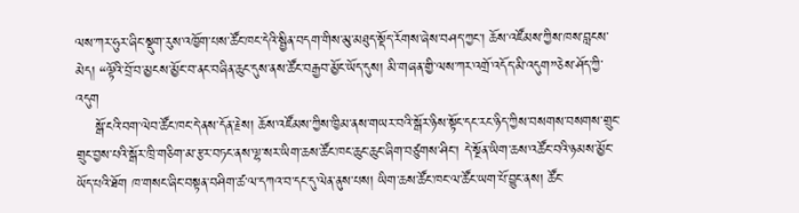ལས་ཀར་ཧུར་ཞིང་སྡུག་རུས་འཁྱོག་པས་ཚོང་ཁང་དེའི་སྦྱིན་བདག་གིས་མུ་མཐུད་སྡོད་རོགས་ཞེས་བཤད་ཀྱང་། ཆོས་འཛོམས་ཀྱིས་ཁས་བླངས་མེད། “ལྟོའི་བྲོ་བ་མྱངས་མྱོང་བ་ནང་བཞིན་ཆུང་དུས་ནས་ཚོང་བརྒྱབ་མྱོང་ཡོད་དུས། མི་གཞན་གྱི་ལས་ཀར་འགྲོ་འདོད་མི་འདུག”ཅེས་ཤོད་ཀྱི་འདུག
    སྒོ་ངའི་བག་ལེབ་ཚོང་ཁང་དེ་ནས་དོན་རྗེས། ཆོས་འཛོམས་ཀྱིས་ཁྱིམ་ནས་གཡར་བའི་སྒོར་ཉིས་སྟོང་དང་རང་ཉིད་ཀྱིས་བསགས་བསགས་གྲུང་གྲུང་བྱས་པའི་སྒོར་ཁྲི་གཅིག་མ་རྩར་བཏང་ནས་ལྷ་སར་ཡིག་ཆས་ཚོང་ཁང་ཆུང་ཆུང་ཞིག་བཙུགས་ཤིང་། དེ་སྔོན་ཡིག་ཆས་འཚོང་བའི་ཉམས་མྱོང་ཡོད་པའི་ཐོག ཁ་གསང་ཞིང་བསྟན་བཤིག་ཚ་ལ་དཀའ་བ་དང་དུ་ལེན་ནུས་པས། ཡིག་ཆས་ཚོང་ཁང་ལ་ཚོང་ཡག་པོ་བྱུང་ནས། ཚོང་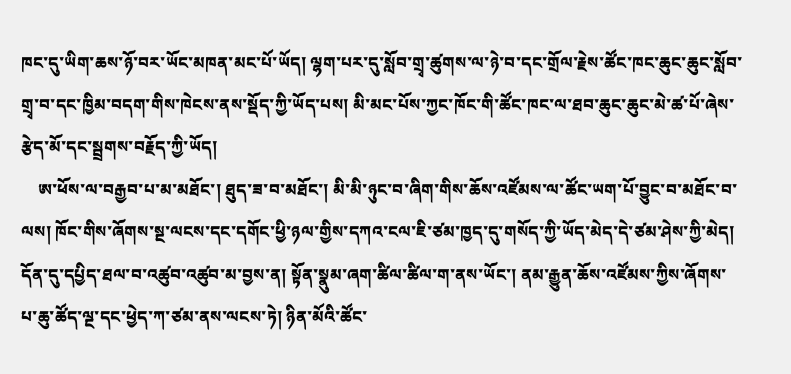ཁང་དུ་ཡིག་ཆས་ཉོ་བར་ཡོང་མཁན་མང་པོ་ཡོད། ལྷག་པར་དུ་སློབ་གྲྭ་ཚུགས་ལ་ཉེ་བ་དང་གྲོལ་རྗེས་ཚོང་ཁང་ཆུང་ཆུང་སློབ་གྲྭ་བ་དང་ཁྱིམ་བདག་གིས་ཁེངས་ནས་སྡོད་ཀྱི་ཡོད་པས། མི་མང་པོས་ཀྱང་ཁོང་གི་ཚོང་ཁང་ལ་ཐབ་ཆུང་ཆུང་མེ་ཚ་པོ་ཞེས་རྩེད་མོ་དང་སྦྲགས་བརྗོད་ཀྱི་ཡོད།
    ཨ་ཕོས་ལ་བརྒྱབ་པ་མ་མཐོང་། ཐུད་ཟ་བ་མཐོང་། མི་མི་ཉུང་བ་ཞིག་གིས་ཆོས་འཛོམས་ལ་ཚོང་ཡག་པོ་བྱུང་བ་མཐོང་བ་ལས། ཁོང་གིས་ཞོགས་སྔ་ལངས་དང་དགོང་ཕྱི་ཉལ་གྱིས་དཀའ་ངལ་ཇི་ཙམ་ཁྱད་དུ་གསོད་ཀྱི་ཡོད་མེད་དེ་ཙམ་ཤེས་ཀྱི་མེད། དོན་དུ་དཔྱིད་ཐལ་བ་འཚུབ་འཚུབ་མ་བྱས་ན། སྟོན་སྣུམ་ཞག་ཚིལ་ཚིལ་ག་ནས་ཡོང་། ནམ་རྒྱུན་ཆོས་འཛོམས་ཀྱིས་ཞོགས་པ་ཆུ་ཚོད་ལྔ་དང་ཕྱེད་ཀ་ཙམ་ནས་ལངས་ཏེ། ཉིན་མོའི་ཚོང་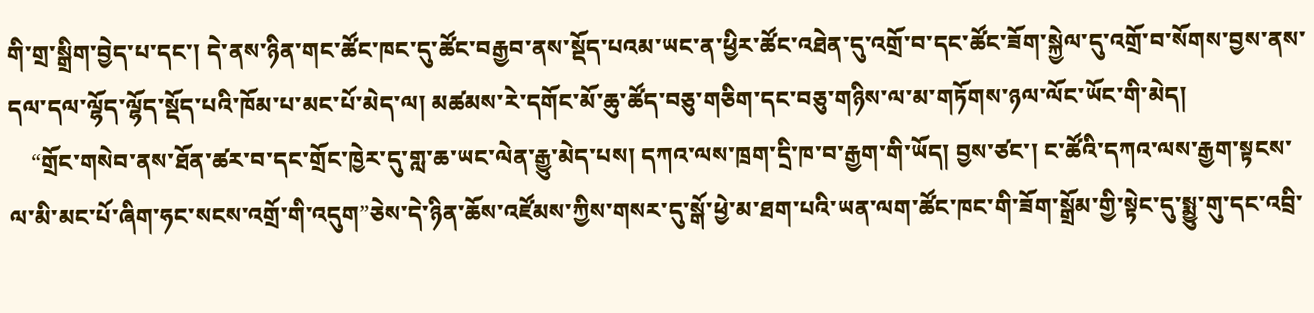གི་གྲ་སྒྲིག་བྱེད་པ་དང་། དེ་ནས་ཉིན་གང་ཚོང་ཁང་དུ་ཚོང་བརྒྱབ་ནས་སྡོད་པའམ་ཡང་ན་ཕྱིར་ཚོང་འཐེན་དུ་འགྲོ་བ་དང་ཚོང་ཟོག་སྐྱེལ་དུ་འགྲོ་བ་སོགས་བྱས་ནས་དལ་དལ་ལྷོད་ལྷོད་སྡོད་པའི་ཁོམ་པ་མང་པོ་མེད་ལ། མཚམས་རེ་དགོང་མོ་ཆུ་ཚོད་བཅུ་གཅིག་དང་བཅུ་གཉིས་ལ་མ་གཏོགས་ཉལ་ལོང་ཡོང་གི་མེད།
    “གྲོང་གསེབ་ནས་ཐོན་ཚར་བ་དང་གྲོང་ཁྱེར་དུ་གླ་ཆ་ཡང་ལེན་རྒྱུ་མེད་པས། དཀའ་ལས་ཁྲག་དྲི་ཁ་བ་རྒྱག་གི་ཡོད། བྱས་ཙང་། ང་ཚོའི་དཀའ་ལས་རྒྱག་སྟངས་ལ་མི་མང་པོ་ཞིག་ཧང་སངས་འགྲོ་གི་འདུག”ཅེས་དེ་ཉིན་ཆོས་འཛོམས་ཀྱིས་གསར་དུ་སྒོ་ཕྱེ་མ་ཐག་པའི་ཡན་ལག་ཚོང་ཁང་གི་ཟོག་སྒྲོམ་གྱི་སྟེང་དུ་སྨྱུ་གུ་དང་འབྲི་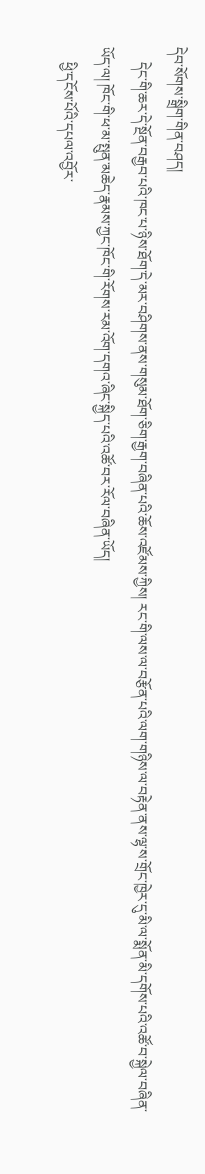དེབ་སོགས་སྒྲིག་གིན་བཤད།
    དེང་གི་ཆར་དེ་སྔོན་བརྒྱབ་པའི་ཁང་པ་ཉིས་ཐོག་དེ་མར་བཤིགས་ནས་གསུམ་ཐོག་ཅིག་རྒྱག་བཞིན་པའི་ཆོས་འཛོམས་ཀྱིས། རང་གི་ལས་ལ་བརྩོན་པའི་ལག་གཉིས་ལ་བརྟེན་ནས་ལྷ་ས་གྲོང་ཁྱེར་དུ་མི་ལ་སྨོན་མི་དགོས་པའི་འཚོ་བ་སྐྱེལ་བཞིན་ཡོད་ལ། ཁོང་གི་ཕ་མ་སྤུན་མཆེད་རྣམས་ཀྱང་ཁོང་གི་རོགས་རམ་འོག་དགའ་ཞིང་སྐྱིད་པའི་འཚོ་བར་རོལ་བཞིན་ཡོད།
    ཕྱི་དངོས་པོའི་དཔལ་འབྱོར་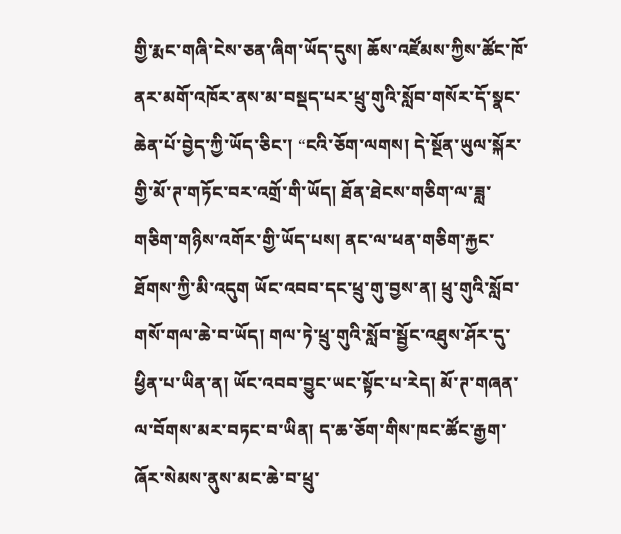གྱི་རྨང་གཞི་ངེས་ཅན་ཞིག་ཡོད་དུས། ཆོས་འཛོམས་ཀྱིས་ཚོང་ཁོ་ནར་མགོ་འཁོར་ནས་མ་བསྡད་པར་ཕྲུ་གུའི་སློབ་གསོར་དོ་སྣང་ཆེན་པོ་བྱེད་ཀྱི་ཡོད་ཅིང་། “ངའི་ཅོག་ལགས། དེ་སྔོན་ཡུལ་སྐོར་གྱི་མོ་ཊ་གཏོང་བར་འགྲོ་གི་ཡོད། ཐོན་ཐེངས་གཅིག་ལ་ཟླ་གཅིག་གཉིས་འགོར་གྱི་ཡོད་པས། ནང་ལ་ཕན་གཅིག་རྐྱང་ཐོགས་ཀྱི་མི་འདུག ཡོང་འབབ་དང་ཕྲུ་གུ་བྱས་ན། ཕྲུ་གུའི་སློབ་གསོ་གལ་ཆེ་བ་ཡོད། གལ་ཏེ་ཕྲུ་གུའི་སློབ་སྦྱོང་འཐུས་ཤོར་དུ་ཕྱིན་པ་ཡིན་ན། ཡོང་འབབ་བྱུང་ཡང་སྟོང་པ་རེད། མོ་ཊ་གཞན་ལ་བོགས་མར་བཏང་བ་ཡིན། ད་ཆ་ཅོག་གིས་ཁང་ཚོང་རྒྱག་ཞོར་སེམས་ནུས་མང་ཆེ་བ་ཕྲུ་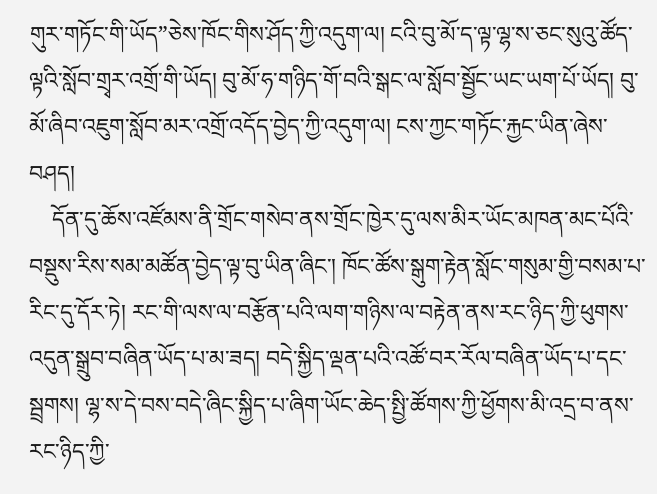གུར་གཏོང་གི་ཡོད”ཅེས་ཁོང་གིས་ཤོད་ཀྱི་འདུག་ལ། ངའི་བུ་མོ་ད་ལྟ་ལྷ་ས་ཅང་སུའུ་ཚོད་ལྟའི་སློབ་གྲྭར་འགྲོ་གི་ཡོད། བུ་མོ་ཧ་གཉིད་གོ་བའི་སྒང་ལ་སློབ་སྦྱོང་ཡང་ཡག་པོ་ཡོད། བུ་མོ་ཞིབ་འཇུག་སློབ་མར་འགྲོ་འདོད་བྱེད་ཀྱི་འདུག་ལ། ངས་ཀྱང་གཏོང་རྐྱང་ཡིན་ཞེས་བཤད།
    དོན་དུ་ཆོས་འཛོམས་ནི་གྲོང་གསེབ་ནས་གྲོང་ཁྱེར་དུ་ལས་མིར་ཡོང་མཁན་མང་པོའི་བསྡུས་རིས་སམ་མཚོན་བྱེད་ལྟ་བུ་ཡིན་ཞིང་། ཁོང་ཚོས་སྒུག་རྟེན་སློང་གསུམ་གྱི་བསམ་པ་རིང་དུ་དོར་ཏེ། རང་གི་ལས་ལ་བརྩོན་པའི་ལག་གཉིས་ལ་བརྟེན་ནས་རང་ཉིད་ཀྱི་ཕུགས་འདུན་སྒྲུབ་བཞིན་ཡོད་པ་མ་ཟད། བདེ་སྐྱིད་ལྡན་པའི་འཚོ་བར་རོལ་བཞིན་ཡོད་པ་དང་སྦྲགས། ལྷ་ས་དེ་བས་བདེ་ཞིང་སྐྱིད་པ་ཞིག་ཡོང་ཆེད་སྤྱི་ཚོགས་ཀྱི་ཕྱོགས་མི་འདྲ་བ་ནས་རང་ཉིད་ཀྱི་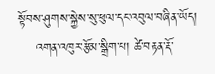སྟོབས་ཤུགས་སྐྱེས་སུ་ཕུལ་དང་འབུལ་བཞིན་ཡོད།
    འགན་འཁུར་རྩོམ་སྒྲིག་པ། ཚེ་བརྟན་རྡོ་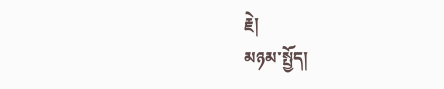རྗེ།
མཉམ་སྤྱོད།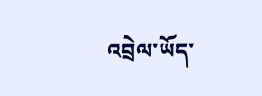འབྲེལ་ཡོད་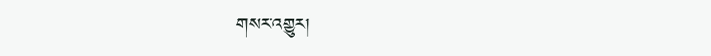གསར་འགྱུར།